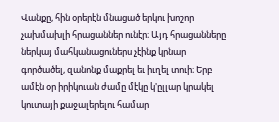Վանքը, հին օրերէն մնացած երկու խոշոր չախմախլի հրացաններ ունէր։ Այդ հրացանները ներկայ մահկանացուներս չէինք կրնար գործածել, զանոնք մաքրել եւ իւղել տուի։ Երբ ամէն օր իրիկուան ժամը մէկը կ'ըլլար կրակել կուտայի քաջալերելու համար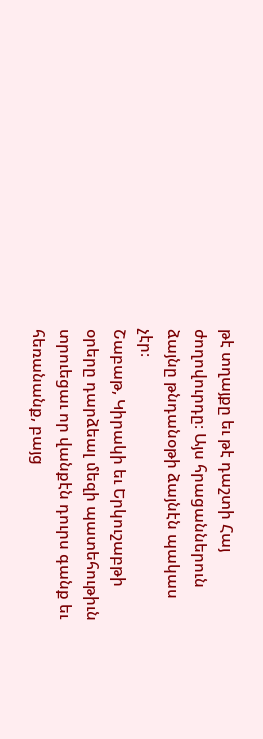թէ տղայքը եւ թէ դաշտի Հայ ժողովուրդը։ Այս հրացաններուն ձայնը թնդանօթի ձայնէն պակաս չէր։
Շաբաթ, Կիրակի եւ Երկուշաբթի օրերը դարձեալ մեզի պատեհութիւն տրուեցաւ որ վանքէն դուրս գանք եւ հեռանանք, բայց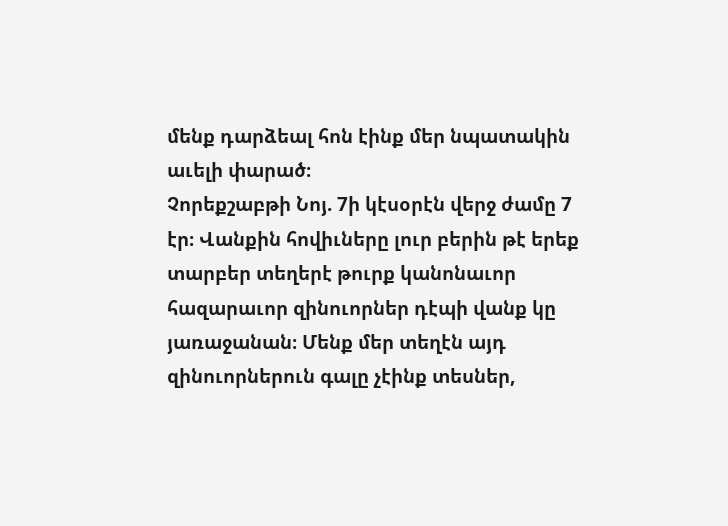մենք դարձեալ հոն էինք մեր նպատակին աւելի փարած։
Չորեքշաբթի Նոյ. 7ի կէսօրէն վերջ ժամը 7 էր։ Վանքին հովիւները լուր բերին թէ երեք տարբեր տեղերէ թուրք կանոնաւոր հազարաւոր զինուորներ դէպի վանք կը յառաջանան։ Մենք մեր տեղէն այդ զինուորներուն գալը չէինք տեսներ,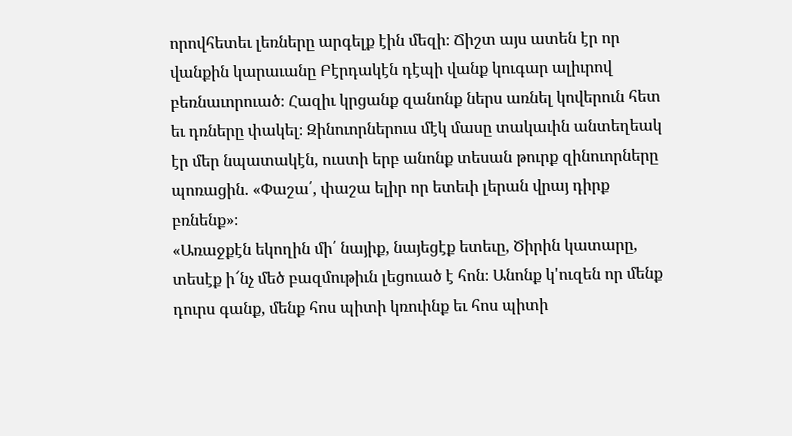որովհետեւ լեռները արգելք էին մեզի։ Ճիշտ այս ատեն էր որ վանքին կարաւանը Բէրդակէն դէպի վանք կուգար ալիւրով բեռնաւորուած։ Հազիւ կրցանք զանոնք ներս առնել կովերուն հետ եւ դռները փակել։ Զինուորներուս մէկ մասը տակաւին անտեղեակ էր մեր նպատակէն, ուստի երբ անոնք տեսան թուրք զինուորները պոռացին. «Փաշա՛, փաշա ելիր որ ետեւի լերան վրայ դիրք բռնենք»։
«Առաջքէն եկողին մի՛ նայիք, նայեցէք ետեւը, Ծիրին կատարը, տեսէք ի՜նչ մեծ բազմութիւն լեցուած է հոն։ Անոնք կ'ուզեն որ մենք դուրս գանք, մենք հոս պիտի կռուինք եւ հոս պիտի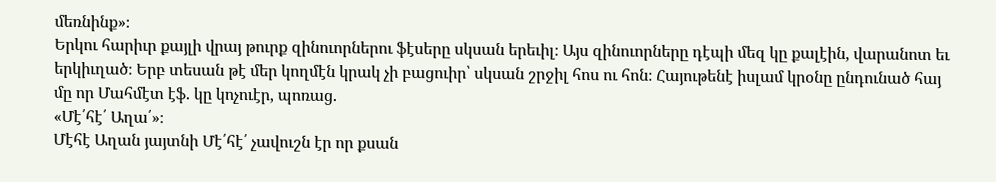մեռնինք»։
Երկու հարիւր քայլի վրայ թուրք զինուորներու ֆէսերը սկսան երեւիլ։ Այս զինուորները դէպի մեզ կը քալէին, վարանոտ եւ երկիւղած։ Երբ տեսան թէ մեր կողմէն կրակ չի բացուիր՝ սկսան շրջիլ հոս ու հոն։ Հայութենէ իսլամ կրօնը ընդունած հայ մը որ Մահմէտ էֆ. կը կոչուէր, պոռաց.
«Մէ՛հէ՛ Աղա՛»։
Մէհէ Աղան յայտնի Մէ՛հէ՛ չավուշն էր որ քսան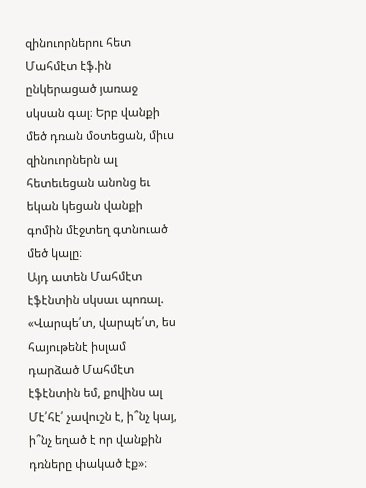զինուորներու հետ Մահմէտ էֆ.ին ընկերացած յառաջ սկսան գալ։ Երբ վանքի մեծ դռան մօտեցան, միւս զինուորներն ալ հետեւեցան անոնց եւ եկան կեցան վանքի գոմին մէջտեղ գտնուած մեծ կալը։
Այդ ատեն Մահմէտ էֆէնտին սկսաւ պոռալ.
«Վարպե՛տ, վարպե՛տ, ես հայութենէ իսլամ դարձած Մահմէտ էֆէնտին եմ, քովինս ալ Մէ՛հէ՛ չավուշն է, ի՞նչ կայ, ի՞նչ եղած է որ վանքին դռները փակած էք»։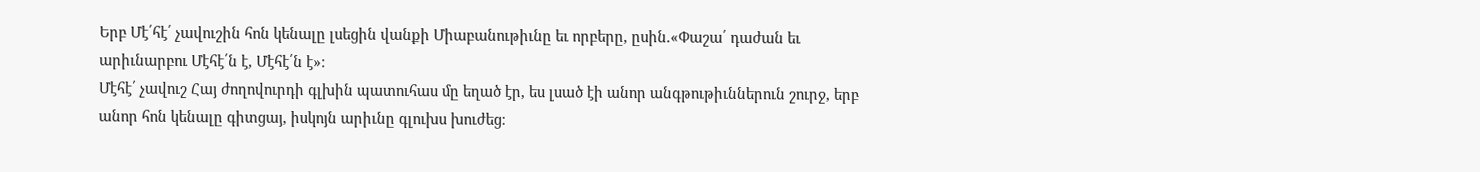Երբ Մէ՛հէ՛ չավուշին հոն կենալը լսեցին վանքի Միաբանութիւնը եւ որբերը, ըսին.«Փաշա՛ դաժան եւ արիւնարբու Մէհէ՛ն է, Մէհէ՛ն է»։
Մէհէ՛ չավուշ Հայ ժողովուրդի գլխին պատուհաս մը եղած էր, ես լսած էի անոր անգթութիւններուն շուրջ, երբ անոր հոն կենալը գիտցայ, իսկոյն արիւնը գլուխս խուժեց։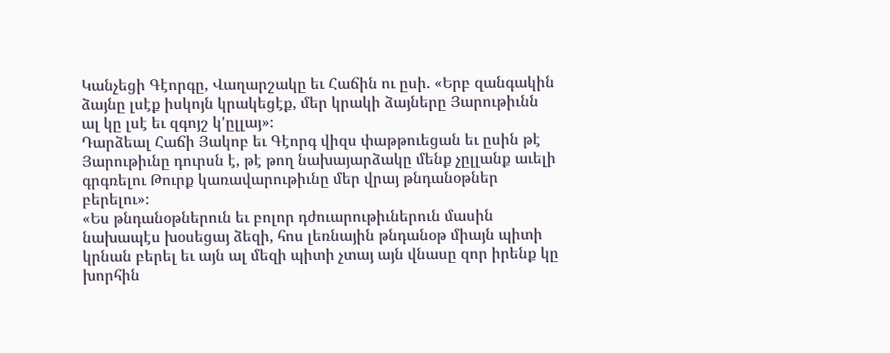Կանչեցի Գէորգը, Վաղարշակը եւ Հաճին ու ըսի. «Երբ զանգակին ձայնը լսէք իսկոյն կրակեցէք, մեր կրակի ձայները Յարութիւնն ալ կը լսէ եւ զգոյշ կ'ըլլայ»։
Դարձեալ Հաճի Յակոբ եւ Գէորգ վիզս փաթթուեցան եւ ըսին թէ Յարութիւնը դուրսն է, թէ թող նախայարձակը մենք չըլլանք աւելի գրգռելու Թուրք կառավարութիւնը մեր վրայ թնդանօթներ բերելու»։
«Ես թնդանօթներուն եւ բոլոր դժուարութիւներուն մասին
նախապէս խօսեցայ ձեզի, հոս լեռնային թնդանօթ միայն պիտի կրնան բերել եւ այն ալ մեզի պիտի չտայ այն վնասը զոր իրենք կը խորհին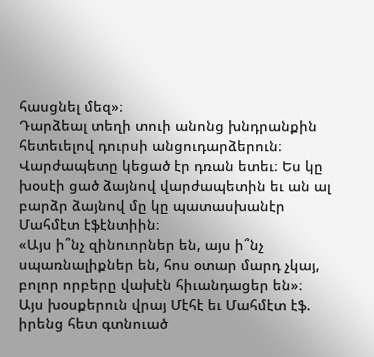հասցնել մեզ»։
Դարձեալ տեղի տուի անոնց խնդրանքին հետեւելով դուրսի անցուդարձերուն։
Վարժապետը կեցած էր դռան ետեւ։ Ես կը խօսէի ցած ձայնով վարժապետին եւ ան ալ բարձր ձայնով մը կը պատասխանէր Մահմէտ էֆէնտիին։
«Այս ի՞նչ զինուորներ են, այս ի՞նչ սպառնալիքներ են, հոս օտար մարդ չկայ, բոլոր որբերը վախէն հիւանդացեր են»։
Այս խօսքերուն վրայ Մէհէ եւ Մահմէտ էֆ. իրենց հետ գտնուած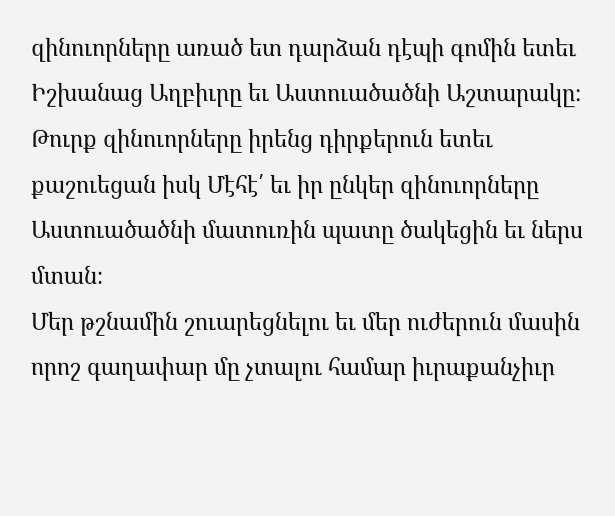զինուորները առած ետ դարձան դէպի գոմին ետեւ Իշխանաց Աղբիւրը եւ Աստուածածնի Աշտարակը։
Թուրք զինուորները իրենց դիրքերուն ետեւ քաշուեցան իսկ Մէհէ՛ եւ իր ընկեր զինուորները Աստուածածնի մատուռին պատը ծակեցին եւ ներս մտան։
Մեր թշնամին շուարեցնելու եւ մեր ուժերուն մասին որոշ գաղափար մը չտալու համար իւրաքանչիւր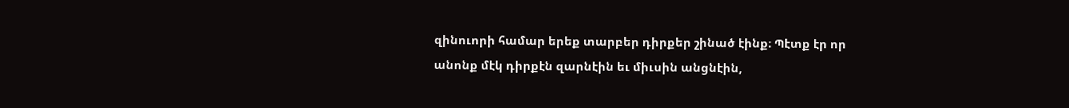զինուորի համար երեք տարբեր դիրքեր շինած էինք։ Պէտք էր որ անոնք մէկ դիրքէն զարնէին եւ միւսին անցնէին,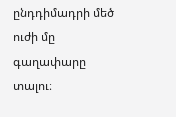ընդդիմադրի մեծ ուժի մը գաղափարը տալու։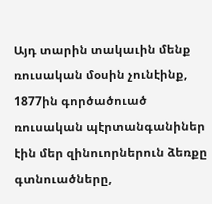Այդ տարին տակաւին մենք ռուսական մօսին չունէինք, 1877ին գործածուած ռուսական պէրտանգանիներ էին մեր զինուորներուն ձեռքը գտնուածները,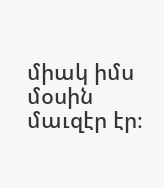միակ իմս մօսին մաւզէր էր։